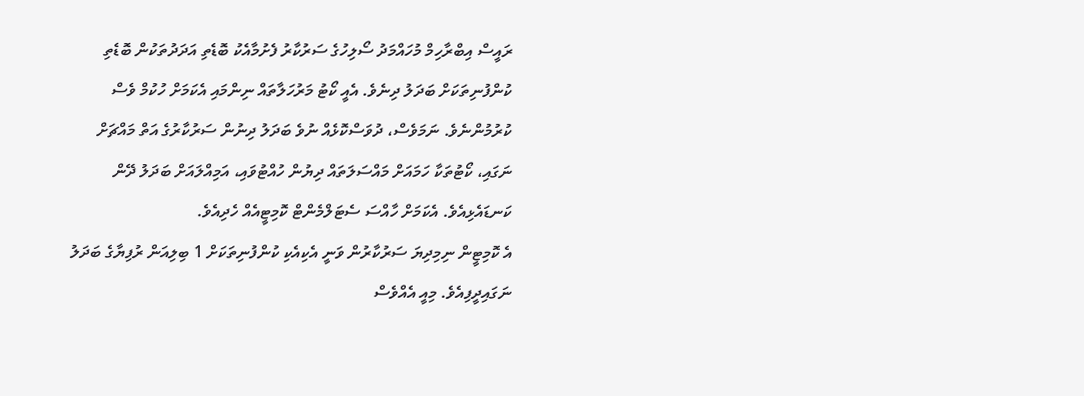ރައީސް އިބްރާހިމް މުހައްމަދު ސޯލިހުގެ ސަރުކާރު ފެށުމާއެކު ބޮޑެތި އަދަދުތަކުން ބޮޑެތި ކުންފުނިތަކަށް ބަދަލު ދިނެވެ. އެއީ ކޯޓު މަރުހަލާތައް ނިންމައި އެކަމަށް ހުކުމް ވެސް ކުރުމުންނެވެ. ނަމަވެސް، ދުވަސްކޮޅެއް ނުވެ ބަދަލު ދިނުން ސަރުކާރުގެ އަތް މައްޗަށް ނަގައި، ކޯޓުތަކާ ހަމައަށް މައްސަލަތައް ދިޔުން ހުއްޓުވައި، އަމިއްލައަށް ބަދަލު ދޭން ކަނޑައެޅިއެވެ. އެކަމަށް ހާއްސަ ސެޓަލްމެންޓް ކޮމިޓީއެއް ހެދިއެވެ.
އެ ކޮމިޓީން ނިމިދިޔަ ސަރުކާރުން ވަނީ އެކިއެކި ކުންފުނިތަކަށް 1 ބިލިއަން ރުފިޔާގެ ބަދަލު ނަގައިދީފިއެވެ. މިއީ އެއްވެސް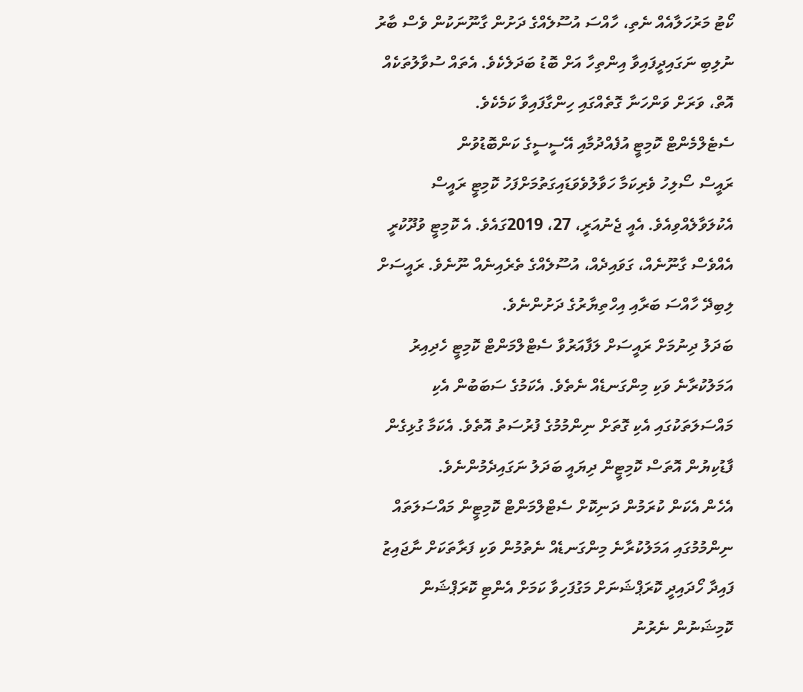ކޯޓު މަރުހަލާއެއް ނެތި، ހާއްސަ އުސޫލެއްގެ ދަށުން ގާނޫނަކުން ވެސް ބާރު ނުލިބި ނަގައިދީފައިވާ އިންތިހާ އަށް ބޮޑު ބަދަލެކެވެ. އެތައް ސުވާލުތަކެއް އޮތް، ވަރަށް ވަންހަނާ ގޮތެއްގައި ހިންގާފައިވާ ކަމެކެވެ.
ސެޓެލްމެންޓް ކޮމިޓީ އުފެއްދުމާއި އޭސީސީގެ ކަންބޮޑުވުން
ރައީސް ސޯލިހު ވެރިކަމާ ހަވާލުވެވަޑައިގަތުމަށްފަހު ކޮމިޓީ ރައީސް އެކުލަވާލެއްވިއެވެ. އެއީ ޖެނުއަރީ، 27، 2019ގައެވެ. އެ ކޮމިޓީ ވުދޫކުރީ އެއްވެސް ގާނޫނެއް، ގަވައިދެއް، އުސޫލެއްގެ ތެރެއިނެއް ނޫނެވެ. ރައީސަށް ލިބިދޭ ހާއްސަ ބަރާއި އިހްތިޔާރުގެ ދަށުންނެވެ.
ބަދަލު ދިނުމަށް ރައީސަށް ލަފާއަރުވާ ސެޓްލްމަންޓް ކޮމިޓީ ހެދިއިރު އަމަލުކުރާނެ ވަކި މިންގަނޑެއް ނެތެވެ. އެކަމުގެ ސަބަބުން އެކި މައްސަލަތަކުގައި އެކި ގޮތަށް ނިންމުމުގެ ފުރުސަތު އޮތެވެ. އެކަމާ ގުޅިގެން ފާޑުކިޔުން އޮތަސް ކޮމިޓީން ދިޔައީ ބަދަލު ނަގައިދެމުންނެވެ.
އެހެން އެކަން ކުރަމުން ދަނިކޮށް ސެޓްލްމަންޓް ކޮމިޓީން މައްސަލަތައް ނިންމުމުގައި އަމަލުކުރާނެ މިންގަނޑެއް ނެތުމުން ވަކި ފަރާތަކަށް ނާޖައިޒު ފައިދާ ހޯދައިދީ ކޮރަޕްޝަނަށް މަގުފަހިވާ ކަމަށް އެންޓި ކޮރަޕްޝަން ކޮމިޝަނުން ނެރުނު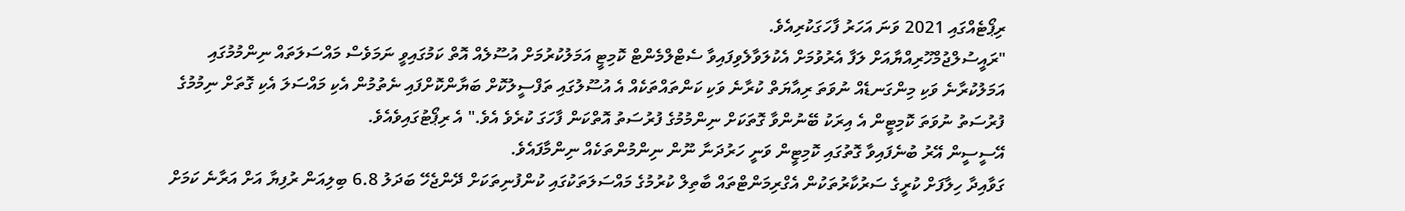ރިޕޯޓެއްގައި 2021 ވަނަ އަހަރު ފާހަގަކުރިއެވެ.
"ރައީސުލްޖުމްހޫރިއްޔާއަށް ލަފާ އެރުވުމަށް އެކުލަވާލެވިފައިވާ ސެޓްލްމެންޓް ކޮމިޓީ އަމަލުކުރުމަށް އުސޫލެއް އޮތް ކަމުގައިވީ ނަމަވެސް މައްސަލަތައް ނިންމުމުގައި އަމަލުކުރާނެ ވަކި މިންގަނޑެއް ނުވަތަ ރިއާޔަތް ކުރާނެ ވަކި ކަންތައްތަކެއް އެ އުސޫލުގައި ތަފްސީލުކޮށް ބަޔާންކޮށްފައި ނެތުމުން އެކި މައްސަލަ އެކި ގޮތަށް ނިމުމުގެ ފުރުސަތު ނުވަތަ ކޮމިޓީން އެ އިރަކު ބޭނުންވާ ގޮތަކަށް ނިންމުމުގެ ފުރުސަތު އޮތްކަން ފާހަގަ ކުރެވެ އެވެ." އެ ރިޕޯޓުގައިވެއެވެ.
އޭސީސީން އޭރު ބުނެފައިވާ ގޮތުގައި ކޮމިޓީން ވަނީ ހަރުދަނާ ނޫން ނިންމުންތަކެއް ނިންމާފައެވެ.
ގަވާއިދާ ހިލާފަށް ކުރީގެ ސަރުކާރުތަކުން އެގްރިމަންޓްތައް ބާތިލް ކުރުމުގެ މައްސަލަތަކުގައި ކުންފުނިތަކަށް ދޭންޖެހޭ ބަދަލު 6.8 ބިލިއަން ރުފިޔާ އަށް އަރާނެ ކަމަށް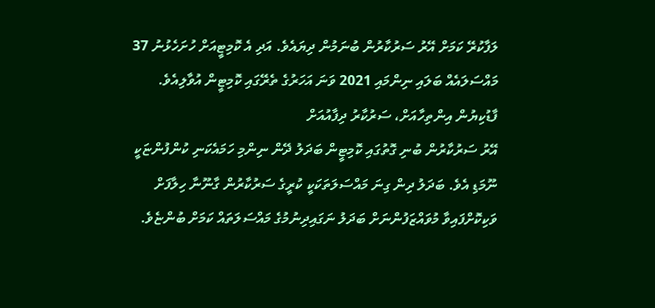ލަފާކުރޭ ކަމަށް އޭރު ސަރުކާރުން ބުނަމުން ދިޔައެވެ. އަދި އެ ކޮމިޓީއަށް ހުށަހެޅުނު 37 މައްސަލައެއް ބަލައި ނިންމައި 2021 ވަނަ އަހަރުގެ ތެރޭގައި ކޮމިޓީން އުވާލިއެވެ.
ފާޑުކިޔުން އިންތިހާއަށް، ސަރުކާރު ދިފާއުއަށް
އޭރު ސަރުކާރުން ބުނި ގޮތުގައި ކޮމިޓީން ބަދަލު ދޭން ނިންމި ހަމައެކަނި ކުންފުންޏަކީ ނޫމަޑި އެވެ. ބަދަލު ދިން ގިނަ މައްސަލަތަކަކީ ކުރީގެ ސަރުކާރުން ގާނޫނާ ހިލާފަށް ވަކިކޮށްފައިވާ މުވައްޒަފުންނަށް ބަދަލު ނަގައިދިނުމުގެ މައްސަލަތައް ކަމަށް ބުންޏެވެ.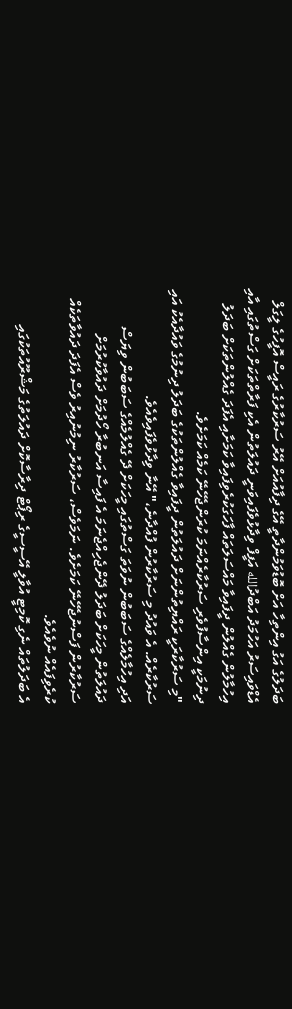ބަދަލުގެ އަގު އިންތިހާ އަށް ބޮޑުވަމުންދާތީ އޭގެ ދިފާއުއަށް އޭރު ސަރުކާރުގެ ރައީސް އޮފީހުގެ ލީގަލް އެޑްވައިސަރު އަހުމަދު އަބްދުالله އަފީފް ވިދާޅުވެފައިވަނީ ދައުލަތުން އެކި ފަރާތްތަކަށް ގަސްތުގައި އާއި އިހުމާލުން ގެއްލުން ދީފައިވާ މައްސަލަތައް ފާހަގަކުރެވިފައިވާ ކަމަށާއި އެފަދަ ގެއްލުންތަކަށް ބަދަލު ދިނުމަކީ އިންސާފުވެރި ސަރުކާރެއްނަމަ ކުރަންޖެހޭނޭ ކަމެއް ކަމަށެވެ.
"މި ސަރުކާރަކީ ރައްޔިތުންނަށް ދައުލަތުން ދީފައިވާ ގެއްލުންތަކުގެ ބަދަލު ދިނުމުގެ ވައުދާއެކު އައި ސަރުކާރެއް. އެ ވައުދު މި ސަރުކާރުން ފުއްދާނެ،" އޭނާ ވިދާޅުވެފައިވެއެވެ.
އަދި އިހުމާލެއްގެ ސަބަބުން ނުވަތަ ގަސްތުގައި މީހަކަށް ދޭ ގެއްލުމެއްގެ ސަބަބުން ވިޔަސް ދައުލަތުން މީހަކަށް ބަދަލު ދޭންޖެހިއްޖެނަމަ އެ ފައިސާ އަނބުރާ ހޯދުމަށް ދައުވާކުރުމަށް ސަރުކާރުން ފަސްނުޖެހޭނޭ ކަމަށެވެ. ނަމަވެސް، ސަރުކާރު ނިމުނުއިރު ވެސް އެފަދަ ދައުވާތަކެއް ކުރެވިފައެއް ނުވެއެވެ.
އެ ބަދަލުތައް ނެގި ކޮމިޓީ އުވާލީ އޭސީސީގެ ރިޕޯޓް ދިރާސާކޮށް ދައުލަތުގެ މަޝްރޫއުތަކުގައި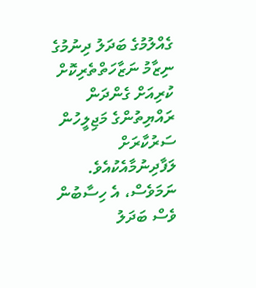ގެއްލުމުގެ ބަދަލު ދިނުމުގެ ނިޒާމު ނަޒާހަތްތެރިކޮށް ކުރިއަށް ގެންދަން ރައްޔިތުންގެ މަޖިލީހުން ސަރުކާރަށް ލަފާދިނުމާއެކުއެވެ. ނަމަވެސް، އެ ހިސާބުން ވެސް ބަދަލު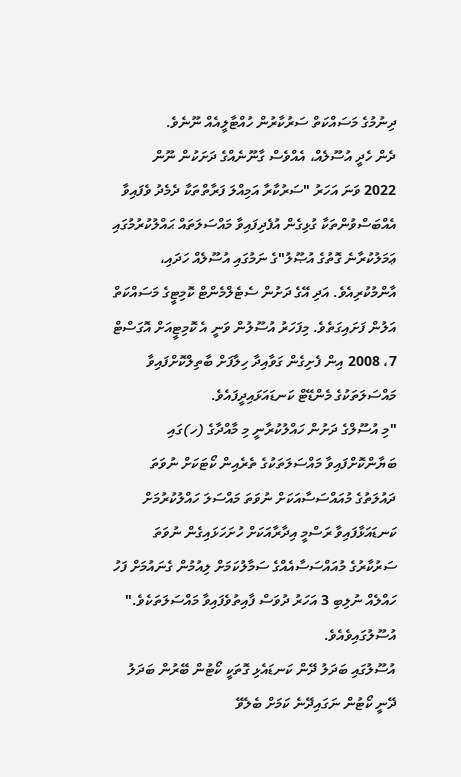ދިނުމުގެ މަސައްކަތް ސަރުކާރުން ހުއްޓާލީއެއް ނޫނެވެ.
ދެން ހެދީ އުސޫލެއް، އެއްވެސް ގާނޫނެއްގެ ދަށަކުން ނޫން
2022 ވަނަ އަހަރު "ސަރުކާރާ އަމިއްލަ ފަރާތްތަކާ ދެމެދު ވެފައިވާ އެއްބަސްވުންތަކާ ގުޅިގެން އުފެދިފައިވާ މައްސަލަތައް ޙައްލުކުރުމުގައި ޢަމަލުކުރާނެ ގޮތުގެ އުޞޫލު"ގެ ނަމުގައި އުސޫލެއް ހަދައި، އާންމުކުރިއެވެ. އަދި އޭގެ ދަށުން ސެޓެލްމެންޓް ކޮމިޓީގެ މަސައްކަތް އަލުން ފަށައިގަތެވެ. މިފަހަރު އުސޫލުން ވަނީ އެ ކޮމިޓީއަށް އޮގަސްޓް 7، 2008 އިން ފެށިގެން ގަވާއިދާ ހިލާފަށް ބާތިލްކޮށްފައިވާ މައްސަލަތަކުގެ މެންޑޭޓް ކަނޑައަޅައިދީފައެވެ.
"މި އުސޫލްގެ ދަށުން ހައްލުކުރާނީ މި މާއްދާގެ (ހ)ގައި ބަޔާންކޮށްފައިވާ މައްސަލަތަކުގެ ތެރެއިން ކޯޓަކަށް ނުވަތަ ދައުލަތުގެ މުއައްސަސާއަކަށް ނުވަތަ މައްސަލަ ހައްލުކުރުމަށް ކަނޑައަޅާފައިވާ ރަސްމީ އިދާރާއަކަށް ހުށަހަޅައިގެން ނުވަތަ ސަރުކާރުގެ މުއައްސަސާއެއްގެ ސަމާލުކަމަށް ލިއުމުން ގެނައުމަށް ފަހު ހައްލެއް ނުލިބި 3 އަހަރު ދުވަސް ފާއިތުވެފައިވާ މައްސަލަތަކެވެ." އުސޫލުގައިވެއެވެ.
އުސޫލުގައި ބަދަލު ދޭން ކަނޑައެޅި ގޮތަކީ ކޯޓުން ބޭރުން ބަދަލު ދޭނީ ކޯޓުން ނަގައިދޭނެ ކަމަށް ބެލެވޭ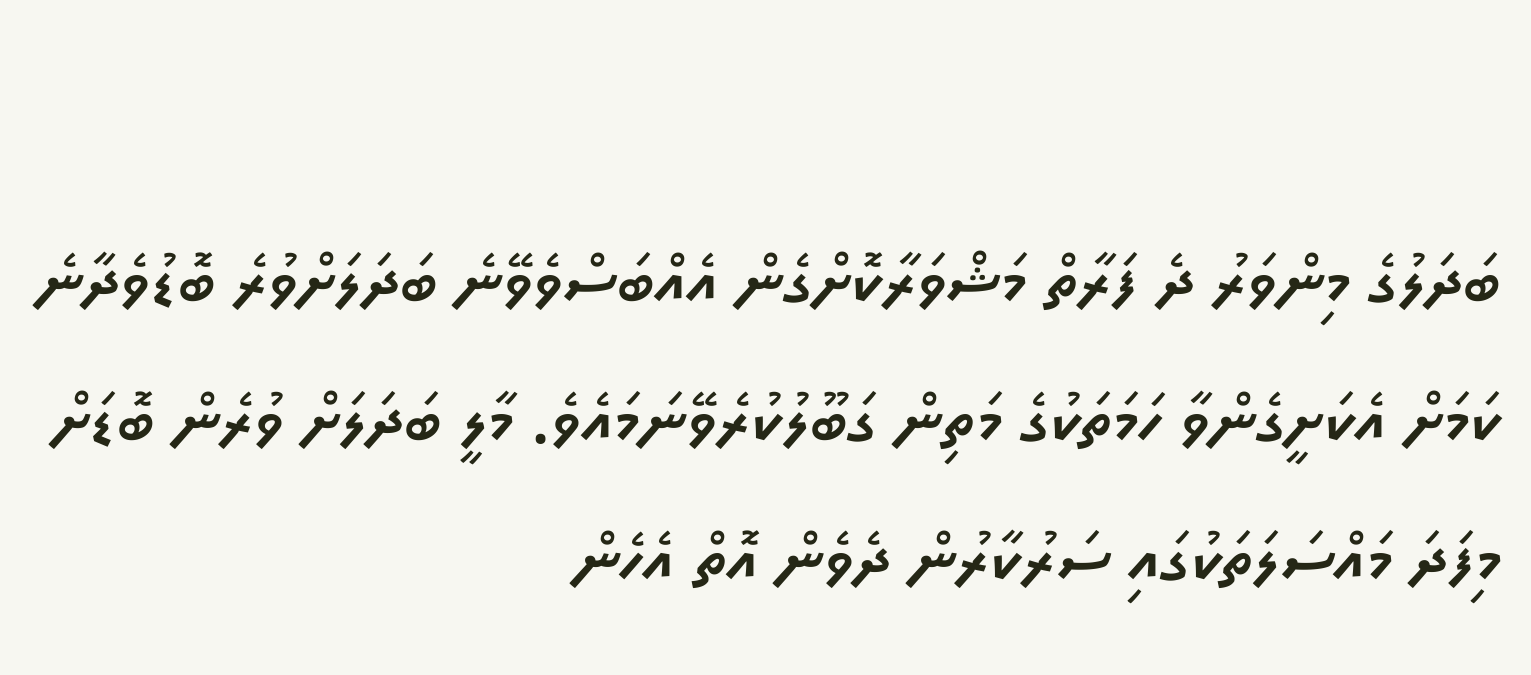ބަދަލުގެ މިންވަރު ދެ ފަރާތް މަޝްވަރާކޮށްގެން އެއްބަސްވެވޭނެ ބަދަލަށްވުރެ ބޮޑުވެދާނެ ކަމަށް އެކަށީގެންވާ ހަމަތަކުގެ މަތިން ގަބޫލުކުރެވޭނަމައެވެ. މާލީ ބަދަލަށް ވުރެން ބޮޑަށް މިފަދަ މައްސަލަތަކުގައި ސަރުކާރުން ދެވެން އޮތް އެހެން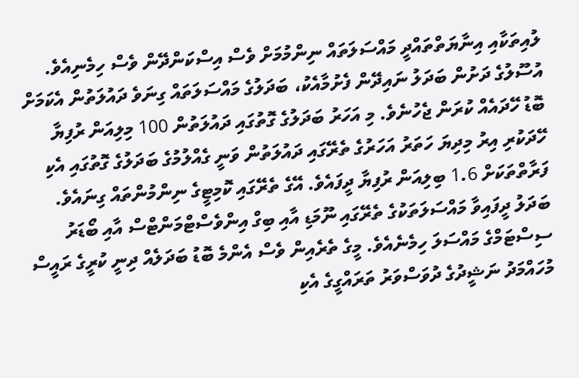ލުއިތަކާއި އިނާޔަތްތައްދީ މައްސަލަތައް ނިންމުމަށް ވެސް އިސްކަންދޭން ވެސް ހިމެނިއެވެ.
އުސޫލުގެ ދަށުން ބަދަލު ނައިދޭން ފެށުމާއެކު، ބަދަލުގެ މައްސަލަތައް ގިނަވެ ދައުލަތުން އެކަމަށް ބޮޑު ހޭދައެއް ކުރަން ޖެހުނެވެ. މި އަހަރު ބަދަލުގެ ގޮތުގައި ދައުލަތުން 100 މިލިއަން ރުފިޔާ ހޭދަކުރި އިރު މިދިޔަ ހަތަރު އަހަރުގެ ތެރޭގައި ދައުލަތުން ވަނީ ގެއްލުމުގެ ބަދަލުގެ ގޮތުގައި އެކި ފަރާތްތަކަށް 1.6 ބިލިއަން ރުފިޔާ ދީފައެވެ. އޭގެ ތެރޭގައި ކޮމިޓީގެ ނިންމުންތައް ގިނައެވެ.
ބަދަލު ދީފައިވާ މައްސަލަތަކުގެ ތެރޭގައި ނޫމަޑި އާއި ބިގް އިންވެސްޓްމަންޓްސް އާއި ބޯޑަރު ސިސްޓަމްގެ މައްސަލަ ހިމެނެއެވެ. މީގެ ތެރެއިން ވެސް އެންމެ ބޮޑު ބަދަލެއް ދިނީ ކުރީގެ ރައީސް މުހައްމަދު ނަޝީދުގެ ދުވަސްވަރު ތަރައްގީގެ އެކި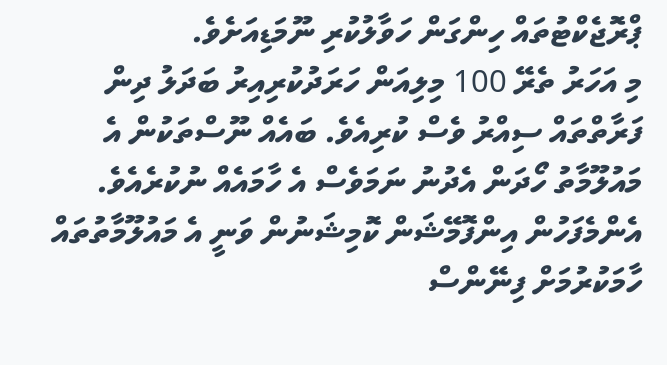ޕްރޮޖެކްޓުތައް ހިންގަން ހަވާލުކުރި ނޫމަޑިއަށެވެ.
މި އަހަރު ތެރޭ 100 މިލިއަން ހަރަދުކުރިއިރު ބަދަލު ދިން ފަރާތްތައް ސިއްރު ވެސް ކުރިއެވެ. ބައެއް ނޫސްތަކުން އެ މައުލޫމާތު ހޯދަން އެދުނު ނަމަވެސް އެ ހާމައެއް ނުކުރެއެވެ. އެންމެފަހުން އިންފޮމޭޝަން ކޮމިޝަނުން ވަނީ އެ މައުލޫމާތުތައް ހާމަކުރުމަށް ފިނޭންސް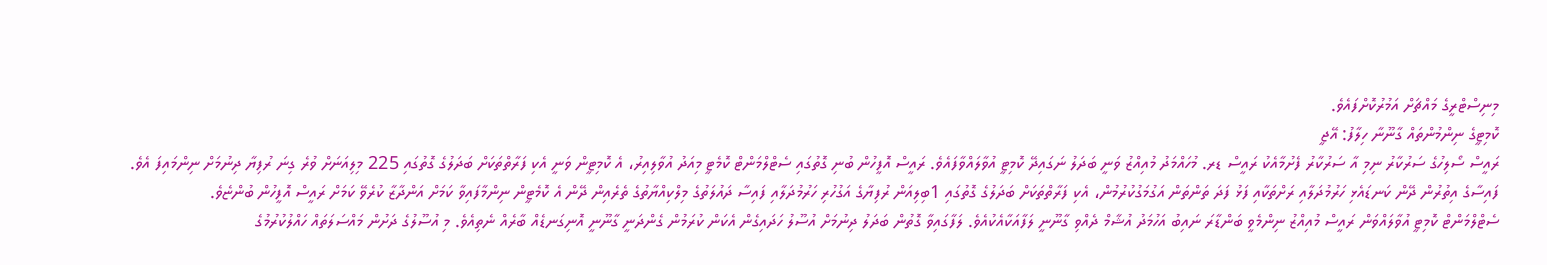މިނިސްޓްރީގެ މައްޗަށް އަމުރުކޮށްފައެވެ.
ކޮމިޓީގެ ނިންމުންތައް ގާނޫނާ ހިލާފު: އޭޖީ
ރައީސް ސޯލިހުގެ ސަރުކާރު ނިމި އާ ސަރުކާރު ފެށުމާއެކު ރައީސް ޑރ. މުހައްމަދު މުއިއްޒު ވަނީ ބަދަލު ނަގައިދޭ ކޮމިޓީ އުވާލައްވާފައެވެ. ރައީސް އޮފީހުން ބުނި ގޮތުގައި ސެޓްލްމަންޓް ކޮމެޓީ މިއަދު އުވާލިއިރު، އެ ކޮމިޓީން ވަނީ އެކި ފަރާތްތަކަށް ބަދަލުގެ ގޮތުގައި 225 މިލިއަނަށް ވުރެ ގިނަ ރުފިޔާ ދިނުމަށް ނިންމައިފަ އެވެ. ފައިސާގެ އިތުރުން ދޭން ކަނޑައެޅި ހަރުމުދަލާއި ރަށްތަކާއި ފަޅު ފަދަ ތަންތަން އަގުމަގުކުރުމުން، އެކި ފަރާތްތަކަށް ބަދަލުގެ ގޮތުގައި 1ބިލިއަން ރުފިޔާގެ އަގުހުރި ހަރުމުދަލާއި ފައިސާ ދައުލަތުގެ މިލްކިއްޔާތުގެ ތެރެއިން ދޭން އެ ކޮމެޓީން ނިންމާފައިވާ ކަމަށް އަންދާޒާ ކުރެވޭ ކަމަށް ރައީސް އޮފީހުން ބުންޏެވެ.
ސެޓްލްމަންޓް ކޮމިޓީ އުވާލައްވަން ރައީސް މުއިއްޒު ނިންމެވީ ބަންޑާރަ ނައިބު އަހުމަދު އުޝާމް ދެއްވި ގާނޫނީ ލަފާއަކާއެކުއެވެ. ލަފާގައިވާ ގޮތުން ބަދަލު ދިނުމަށް އުސޫލު ހަދައިގެން އެކަން ކުރަމުން ގެންދަނީ ގާނޫނީ އޮނިގަނޑެއް ބާރެއް ނެތިއެވެ. މި އުސޫލުގެ ދަށުން މައްސަލަތައް ހައްލުކުރުމުގެ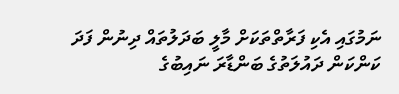ނަމުގައި އެކި ފަރާތްތަކަށް މާލީ ބަދަލުތައް ދިނުން ފަދަ ކަންކަން ދައުލަތުގެ ބަންޑާރަ ނައިބުގެ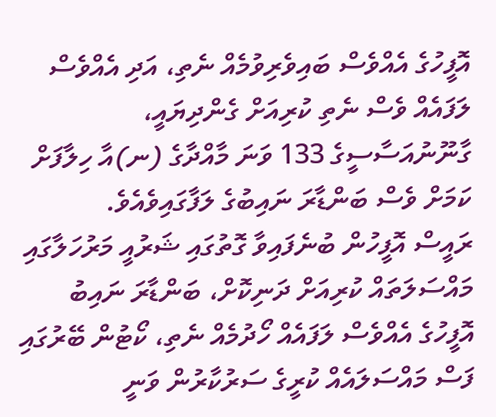އޮފީހުގެ އެއްވެސް ބައިވެރިވުމެއް ނެތި، އަދި އެއްވެސް ލަފައެއް ވެސް ނެތި ކުރިއަށް ގެންދިޔައީ، ގާނޫނުއަސާސީގެ 133 ވަނަ މާއްދާގެ (ނ)އާ ހިލާފަށް ކަމަށް ވެސް ބަންޑާރަ ނައިބުގެ ލަފާގައިވެއެވެ.
ރައީސް އޮފީހުން ބުނެފައިވާ ގޮތުގައި ޝަރުއީ މަރުހަލާގައި މައްސަލަތައް ކުރިއަށް ދަނިކޮށް، ބަންޑާރަ ނައިބު އޮފީހުގެ އެއްވެސް ލަފައެއް ހޯދުމެއް ނެތި، ކޯޓުން ބޭރުގައި ފަސް މައްސަލައެއް ކުރީގެ ސަރުކާރުން ވަނީ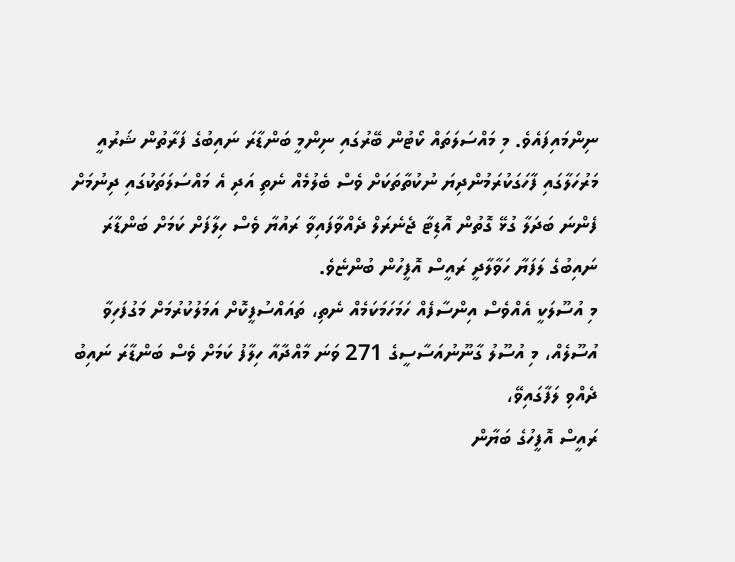ނިންމައިފައެވެ. މި މައްސަލަތައް ކޯޓުން ބޭރުގައި ނިންމީ ބަންޑާރަ ނައިބުގެ ފަރާތުން ޝަރުއީ މަރުހަލާގައި ފާހަގަކުރަމުންދިޔަ ނުކުތާތަކަށް ވެސް ބެލުމެއް ނެތި އަދި އެ މައްސަލަތަކުގައި ދިނުމަށް ފެންނަ ބަދަލާ ގުޅޭ ގޮތުން އޮޑިޓާ ޖެނެރަލް ދެއްވާފައިވާ ރައުޔާ ވެސް ހިލާފަށް ކަމަށް ބަންޑާރަ ނައިބުގެ ލަފަޔާ ހަވާލާދީ ރައީސް އޮފީހުން ބުންޏެވެ.
މި އުސޫލަކީ އެއްވެސް އިންސާފެއް ހަމަހަމަކަމެއް ނެތި، ތައައްސުފީކޮށް އަމަލުކުރުމަށް މަގުފަހިވާ އުސޫލެއް، މި އުސޫލު ގާނޫނުއަސާސީގެ 271 ވަނަ މާއްދާއާ ހިލާފު ކަމަށް ވެސް ބަންޑާރަ ނައިބު ދެއްވި ލަފާގައިވޭ،
ރައީސް އޮފީހުގެ ބަޔާން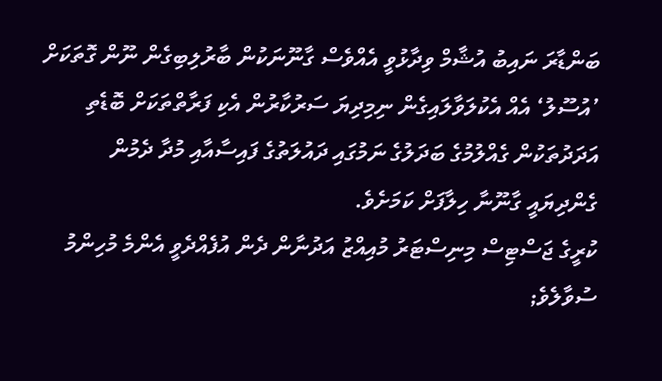ބަންޑާރަ ނައިބު އުޝާމް ވިދާޅުވީ އެއްވެސް ގާނޫނަކުން ބާރުލިބިގެން ނޫން ގޮތަކަށް ’އުސޫލު‘ އެއް އެކުލަވާލައިގެން ނިމިދިޔަ ސަރުކާރުން އެކި ފަރާތްތަކަށް ބޮޑެތި އަދަދުތަކުން ގެއްލުމުގެ ބަދަލުގެ ނަމުގައި ދައުލަތުގެ ފައިސާއާއި މުދާ ދެމުން ގެންދިޔައީ ގާނޫނާ ހިލާފަށް ކަމަށެވެ.
ކުރީގެ ޖަސްޓިސް މިނިސްޓަރު މުއިއްޒު އަދުނާން ދެން އުފެއްދެވީ އެންމެ މުހިންމު ސުވާލެވެ;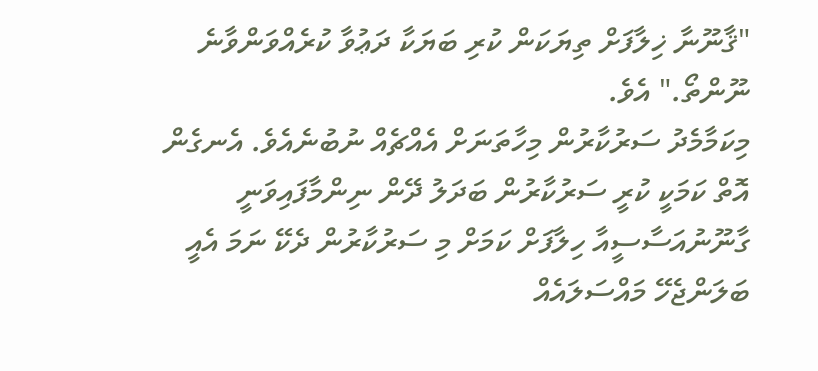"ޤާނޫނާ ޚިލާފަށް ތިޔަކަން ކުރި ބަޔަކާ ދަޢުވާ ކުރެއްވަންވާނެ ނޫންތޯ." އެވެ.
މިކަމާމެދު ސަރުކާރުން މިހާތަނަށް އެއްޗެއް ނުބުނެއެވެ. އެނގެން އޮތް ކަމަކީ ކުރީ ސަރުކާރުން ބަދަލު ދޭން ނިންމާފައިވަނީ ގާނޫނުއަސާސީއާ ހިލާފަށް ކަމަށް މި ސަރުކާރުން ދެކޭ ނަމަ އެއީ ބަލަންޖެހޭ މައްސަލައެއް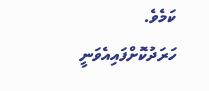ކަމެވެ. ހަރަދުކޮށްފައިއެވަނީ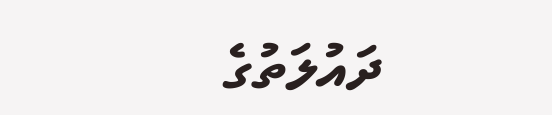ދައުލަތުގެ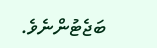ބަޖެޓުންނެވެ.